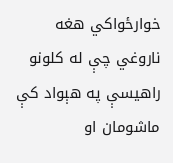خوارځواکي هغه ناروغي چې له کلونو راهیسې په هېواد کې ماشومان او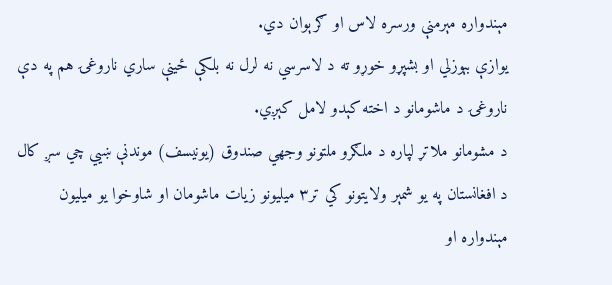مېندواره مېرمنې ورسره لاس او ګرېوان دي.
یوازې بېوزلي او بشپړو خوړو ته د لاسرسي نه لرل نه بلکې ځینې ساري ناروغۍ هم په دې ناروغۍ د ماشومانو د اخته کېدو لامل کېږي.
د مشومانو ملاتړ لپاره د ملګرو ملتونو وجهي صندوق (یونیسف) موندنې ښيي چي سږ کال د افغانستان په یو شمېر ولایتونو کي تر۳ میلیونو زیات ماشومان او شاوخوا یو میلیون مېندواره او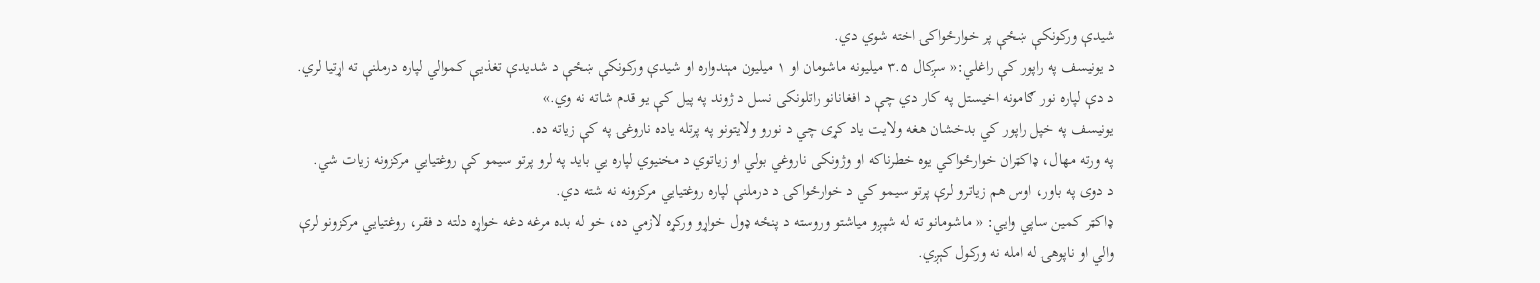شیدې ورکونکې ښځې پر خوارځواکۍ اخته شوي دي.
د یونیسف په راپور کې راغلي:« سږکال ۳.۵ میلیونه ماشومان او ۱ میلیون مېندواره او شیدې ورکونکې ښځې د شدیدې تغذیې کموالي لپاره درملنې ته اړتیا لري. د دې لپاره نور ګامونه اخیستل په کار دي چې د افغانانو راتلونکی نسل د ژوند په پیل کې یو قدم شاته نه وي.»
یونیسف په خپل راپور کي بدخشان هغه ولایت یاد کړی چي د نورو ولایتونو په پرتله یاده ناروغۍ په کې زیاته ده.
په ورته مهال، ډاکټران خوارځواکي یوه خطرناکه او وژونکی ناروغي بولي او زیاتوي د مخنیوي لپاره يي باید په لرو پرتو سيمو کې روغتیايي مرکزونه زیات شي.
د دوی په باور، اوس هم زیاترو لرې پرتو سیمو کي د خوارځواکۍ د درملنې لپاره روغتیايي مرکزونه نه شته دي.
ډاکټر کمین ساپي وايي: « ماشومانو ته له شپږو میاشتو وروسته د پنځه ډول خواړو ورکړه لازمي ده، خو له بده مرغه دغه خواړه دلته د فقر، روغتیايي مرکزونو لرې والي او ناپوهۍ له امله نه ورکول کېږي.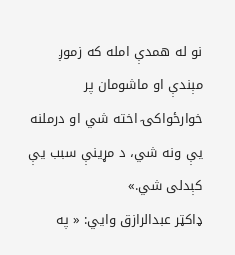نو له همدې امله که زموږ مېندې او ماشومان پر خوارځواکۍ اخته شي او درملنه یې ونه شي، د مړینې سبب یې کېدلی شي.»
ډاکټر عبدالرازق وايي: « په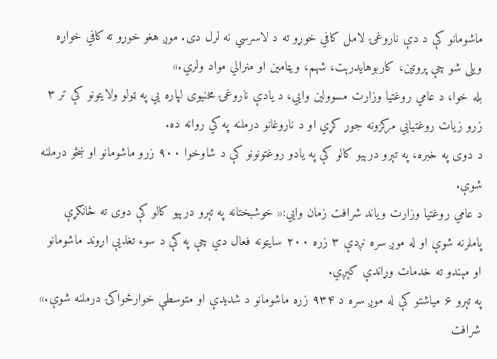ماشومانو کې د دې ناروغۍ لامل کافي خوړو ته د لاسرسي نه لرل دی. موږ هغو خوړو ته کافي خواړه ویلی شو چې پروتین، کاربوهایدرېت، شهم، ویټامین او منرالي مواد ولري.»
بله خوا، د عامي روغتیا وزارت مسوولین وايي، د یادې ناروغۍ مخنیوی لپاره يي په ټولو ولایتونو کې تر ۳ زرو زیات روغتیايي مرکزونه جوړ کړي او د ناروغانو درملنه په کي روانه ده.
د دوی په خبره، په تېرو درېیو کالو کې په یادو روغتونونو کې د شاوخوا ۹۰۰ زرو ماشومانو او ښځو درملنه شوې.
د عامي روغتیا وزارت ویاند شرافت زمان وايي:« خوشبختانه په تېرو درېیو کالو کې دوی ته ځانګړې پاملرنه شوې او له موږ سره نږدې ۳ زره ۲۰۰ سایټونه فعال دي چې په کې د سوء تغذیې اړوند ماشومانو او مېندو ته خدمات وړاندې کېږي.
په تېرو ۶ میاشتو کې له موږ سره د ۹۳۴ زره ماشومانو د شدیدې او متوسطې خوارځواکۍ درملنه شوې.»
شرافت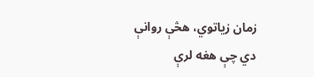زمان زیاتوي، هڅې روانې دي چې هغه لرې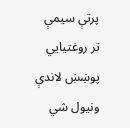پرتې سيمې تر روغتيايي پوښښ لاندې ونیول شي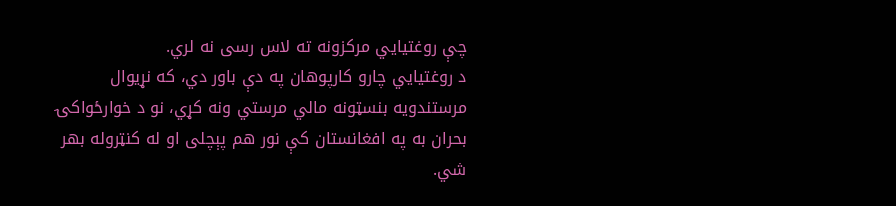چې روغتیايي مرکزونه ته لاس رسی نه لري.
د روغتیايي چارو کارپوهان په دې باور دي، که نړیوال مرستندویه بنسټونه مالي مرستي ونه کړي، نو د خوارځواکۍ بحران به په افغانستان کې نور هم پېچلی او له کنټروله بهر شي.